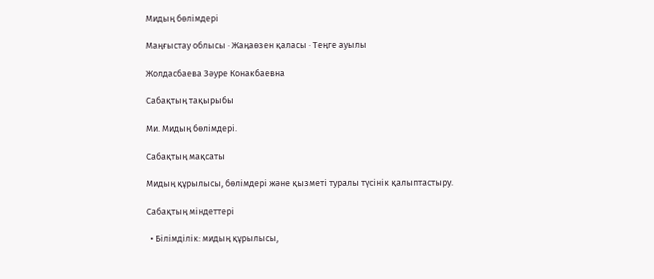Мидың бөлімдері

Маңғыстау облысы · Жаңаөзен қаласы · Теңге ауылы

Жолдасбаева Зәуре Конакбаевна

Сабақтың тақырыбы

Ми. Мидың бөлімдері.

Сабақтың мақсаты

Мидың құрылысы, бөлімдері және қызметі туралы түсінік қалыптастыру.

Сабақтың міндеттері

  • Білімділік: мидың құрылысы,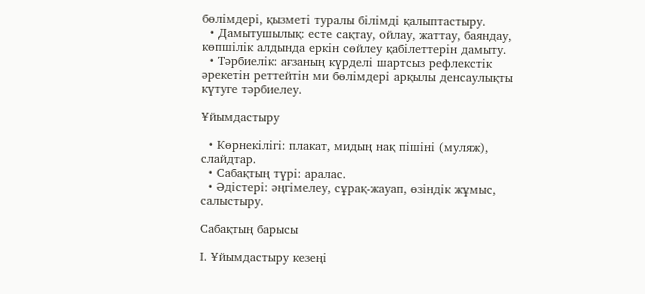бөлімдері, қызметі туралы білімді қалыптастыру.
  • Дамытушылық: есте сақтау, ойлау, жаттау, баяндау, көпшілік алдында еркін сөйлеу қабілеттерін дамыту.
  • Тәрбиелік: ағзаның күрделі шартсыз рефлекстік әрекетін реттейтін ми бөлімдері арқылы денсаулықты күтуге тәрбиелеу.

Ұйымдастыру

  • Көрнекілігі: плакат, мидың нақ пішіні (муляж), слайдтар.
  • Сабақтың түрі: аралас.
  • Әдістері: әңгімелеу, сұрақ-жауап, өзіндік жұмыс, салыстыру.

Сабақтың барысы

I. Ұйымдастыру кезеңі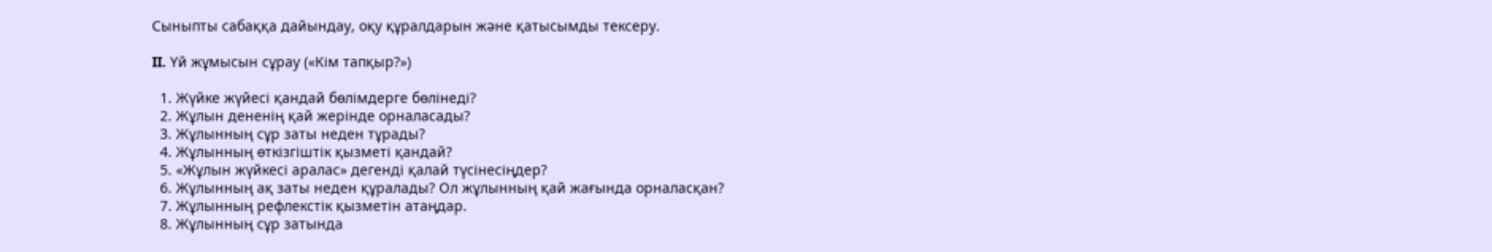Сыныпты сабаққа дайындау, оқу құралдарын және қатысымды тексеру.

II. Үй жұмысын сұрау («Кім тапқыр?»)

  1. Жүйке жүйесі қандай бөлімдерге бөлінеді?
  2. Жұлын дененің қай жерінде орналасады?
  3. Жұлынның сұр заты неден тұрады?
  4. Жұлынның өткізгіштік қызметі қандай?
  5. «Жұлын жүйкесі аралас» дегенді қалай түсінесіңдер?
  6. Жұлынның ақ заты неден құралады? Ол жұлынның қай жағында орналасқан?
  7. Жұлынның рефлекстік қызметін атаңдар.
  8. Жұлынның сұр затында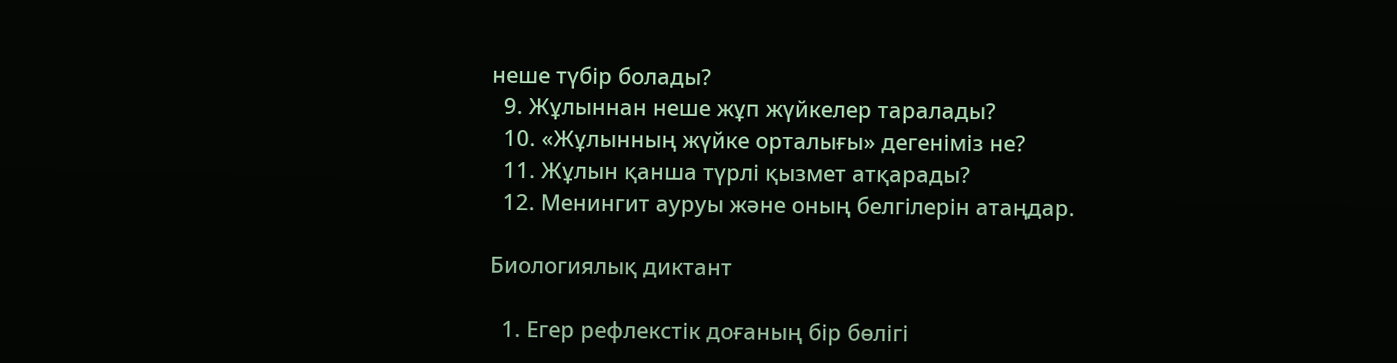неше түбір болады?
  9. Жұлыннан неше жұп жүйкелер таралады?
  10. «Жұлынның жүйке орталығы» дегеніміз не?
  11. Жұлын қанша түрлі қызмет атқарады?
  12. Менингит ауруы және оның белгілерін атаңдар.

Биологиялық диктант

  1. Егер рефлекстік доғаның бір бөлігі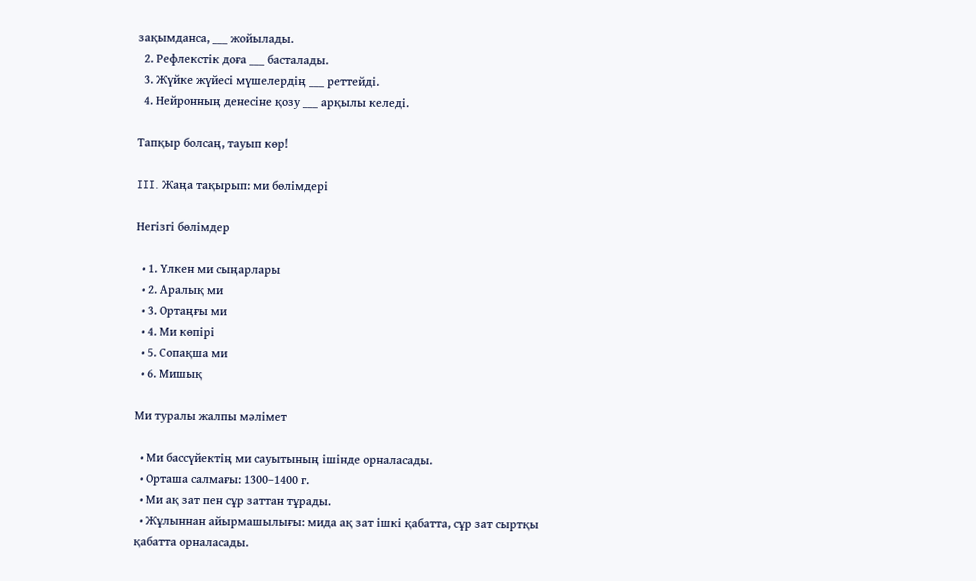зақымданса, ___ жойылады.
  2. Рефлекстік доға ___ басталады.
  3. Жүйке жүйесі мүшелердің ___ реттейді.
  4. Нейронның денесіне қозу ___ арқылы келеді.

Тапқыр болсаң, тауып көр!

III. Жаңа тақырып: ми бөлімдері

Негізгі бөлімдер

  • 1. Үлкен ми сыңарлары
  • 2. Аралық ми
  • 3. Ортаңғы ми
  • 4. Ми көпірі
  • 5. Сопақша ми
  • 6. Мишық

Ми туралы жалпы мәлімет

  • Ми бассүйектің ми сауытының ішінде орналасады.
  • Орташа салмағы: 1300–1400 г.
  • Ми ақ зат пен сұр заттан тұрады.
  • Жұлыннан айырмашылығы: мида ақ зат ішкі қабатта, сұр зат сыртқы қабатта орналасады.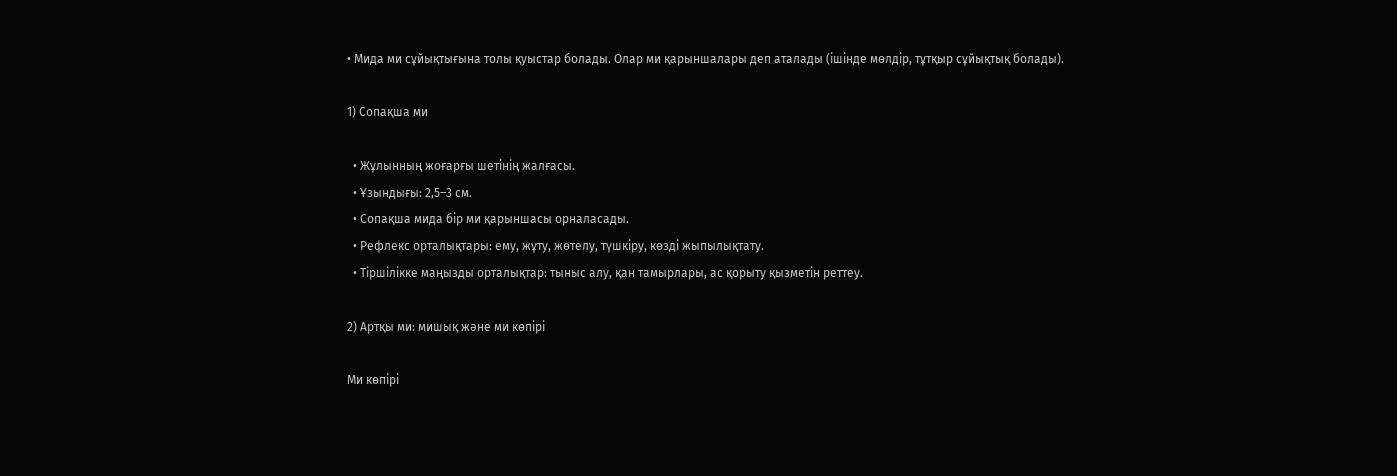• Мида ми сұйықтығына толы қуыстар болады. Олар ми қарыншалары деп аталады (ішінде мөлдір, тұтқыр сұйықтық болады).

1) Сопақша ми

  • Жұлынның жоғарғы шетінің жалғасы.
  • Ұзындығы: 2,5–3 см.
  • Сопақша мида бір ми қарыншасы орналасады.
  • Рефлекс орталықтары: ему, жұту, жөтелу, түшкіру, көзді жыпылықтату.
  • Тіршілікке маңызды орталықтар: тыныс алу, қан тамырлары, ас қорыту қызметін реттеу.

2) Артқы ми: мишық және ми көпірі

Ми көпірі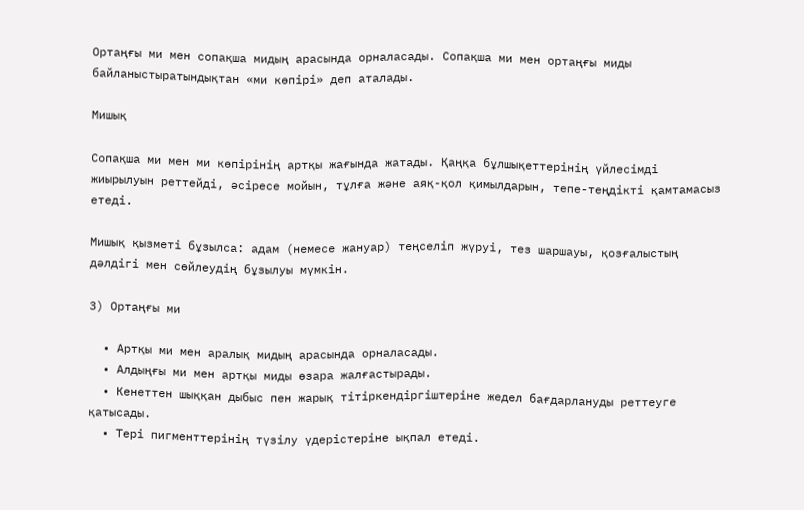Ортаңғы ми мен сопақша мидың арасында орналасады. Сопақша ми мен ортаңғы миды байланыстыратындықтан «ми көпірі» деп аталады.

Мишық

Сопақша ми мен ми көпірінің артқы жағында жатады. Қаңқа бұлшықеттерінің үйлесімді жиырылуын реттейді, әсіресе мойын, тұлға және аяқ-қол қимылдарын, тепе-теңдікті қамтамасыз етеді.

Мишық қызметі бұзылса: адам (немесе жануар) теңселіп жүруі, тез шаршауы, қозғалыстың дәлдігі мен сөйлеудің бұзылуы мүмкін.

3) Ортаңғы ми

  • Артқы ми мен аралық мидың арасында орналасады.
  • Алдыңғы ми мен артқы миды өзара жалғастырады.
  • Кенеттен шыққан дыбыс пен жарық тітіркендіргіштеріне жедел бағдарлануды реттеуге қатысады.
  • Тері пигменттерінің түзілу үдерістеріне ықпал етеді.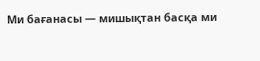Ми бағанасы — мишықтан басқа ми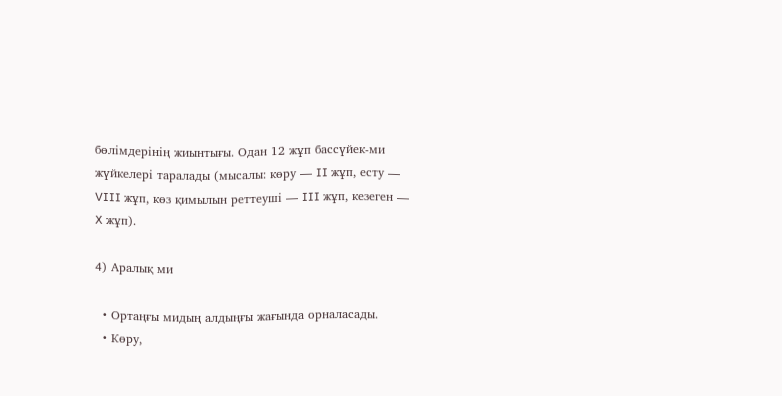бөлімдерінің жиынтығы. Одан 12 жұп бассүйек-ми жүйкелері таралады (мысалы: көру — II жұп, есту — VIII жұп, көз қимылын реттеуші — III жұп, кезеген — X жұп).

4) Аралық ми

  • Ортаңғы мидың алдыңғы жағында орналасады.
  • Көру,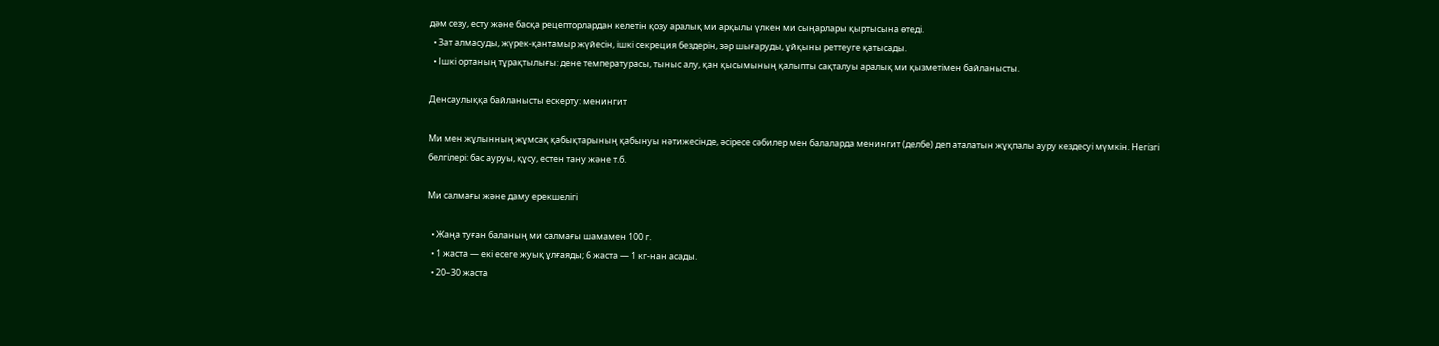дәм сезу, есту және басқа рецепторлардан келетін қозу аралық ми арқылы үлкен ми сыңарлары қыртысына өтеді.
  • Зат алмасуды, жүрек-қантамыр жүйесін, ішкі секреция бездерін, зәр шығаруды, ұйқыны реттеуге қатысады.
  • Ішкі ортаның тұрақтылығы: дене температурасы, тыныс алу, қан қысымының қалыпты сақталуы аралық ми қызметімен байланысты.

Денсаулыққа байланысты ескерту: менингит

Ми мен жұлынның жұмсақ қабықтарының қабынуы нәтижесінде, әсіресе сәбилер мен балаларда менингит (делбе) деп аталатын жұқпалы ауру кездесуі мүмкін. Негізгі белгілері: бас ауруы, құсу, естен тану және т.б.

Ми салмағы және даму ерекшелігі

  • Жаңа туған баланың ми салмағы шамамен 100 г.
  • 1 жаста — екі есеге жуық ұлғаяды; 6 жаста — 1 кг-нан асады.
  • 20–30 жаста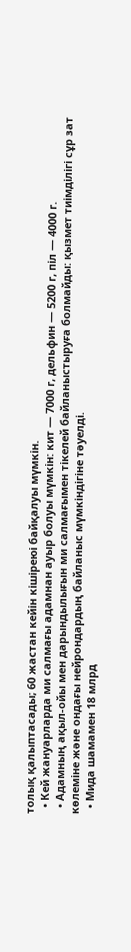толық қалыптасады; 60 жастан кейін кішіреюі байқалуы мүмкін.
  • Кей жануарларда ми салмағы адамнан ауыр болуы мүмкін: кит — 7000 г, дельфин — 5200 г, піл — 4000 г.
  • Адамның ақыл-ойы мен дарындылығын ми салмағымен тікелей байланыстыруға болмайды: қызмет тиімділігі сұр зат көлеміне және ондағы нейрондардың байланыс мүмкіндігіне тәуелді.
  • Мида шамамен 18 млрд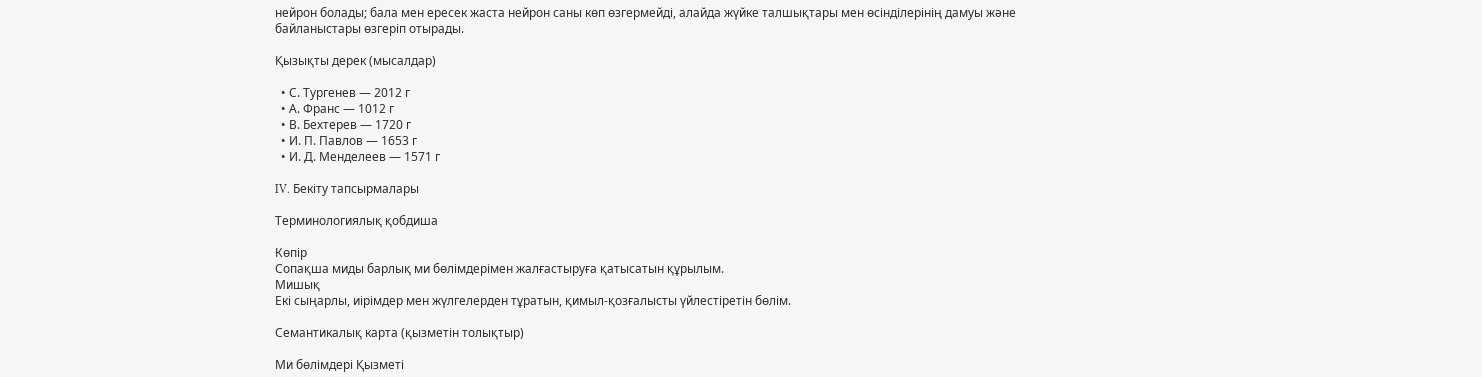нейрон болады; бала мен ересек жаста нейрон саны көп өзгермейді, алайда жүйке талшықтары мен өсінділерінің дамуы және байланыстары өзгеріп отырады.

Қызықты дерек (мысалдар)

  • С. Тургенев — 2012 г
  • А. Франс — 1012 г
  • В. Бехтерев — 1720 г
  • И. П. Павлов — 1653 г
  • И. Д. Менделеев — 1571 г

IV. Бекіту тапсырмалары

Терминологиялық қобдиша

Көпір
Сопақша миды барлық ми бөлімдерімен жалғастыруға қатысатын құрылым.
Мишық
Екі сыңарлы, иірімдер мен жүлгелерден тұратын, қимыл-қозғалысты үйлестіретін бөлім.

Семантикалық карта (қызметін толықтыр)

Ми бөлімдері Қызметі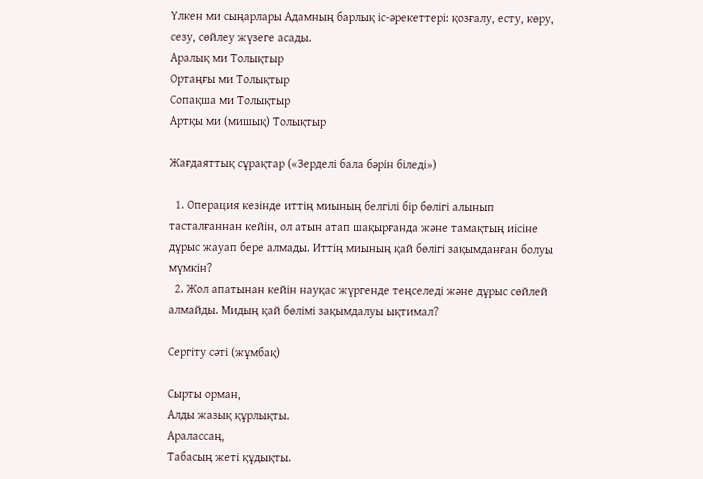Үлкен ми сыңарлары Адамның барлық іс-әрекеттері: қозғалу, есту, көру, сезу, сөйлеу жүзеге асады.
Аралық ми Толықтыр
Ортаңғы ми Толықтыр
Сопақша ми Толықтыр
Артқы ми (мишық) Толықтыр

Жағдаяттық сұрақтар («Зерделі бала бәрін біледі»)

  1. Операция кезінде иттің миының белгілі бір бөлігі алынып тасталғаннан кейін, ол атын атап шақырғанда және тамақтың иісіне дұрыс жауап бере алмады. Иттің миының қай бөлігі зақымданған болуы мүмкін?
  2. Жол апатынан кейін науқас жүргенде теңселеді және дұрыс сөйлей алмайды. Мидың қай бөлімі зақымдалуы ықтимал?

Сергіту сәті (жұмбақ)

Сырты орман,
Алды жазық құрлықты.
Аралассаң,
Табасың жеті құдықты.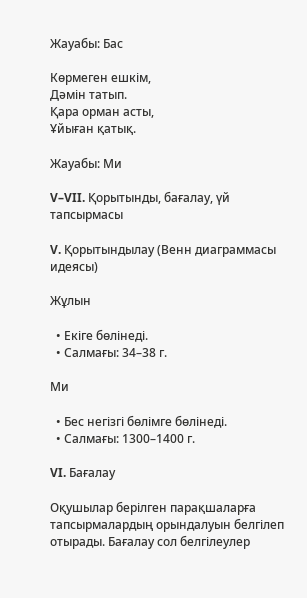Жауабы: Бас

Көрмеген ешкім,
Дәмін татып.
Қара орман асты,
Ұйыған қатық.

Жауабы: Ми

V–VII. Қорытынды, бағалау, үй тапсырмасы

V. Қорытындылау (Венн диаграммасы идеясы)

Жұлын

  • Екіге бөлінеді.
  • Салмағы: 34–38 г.

Ми

  • Бес негізгі бөлімге бөлінеді.
  • Салмағы: 1300–1400 г.

VI. Бағалау

Оқушылар берілген парақшаларға тапсырмалардың орындалуын белгілеп отырады. Бағалау сол белгілеулер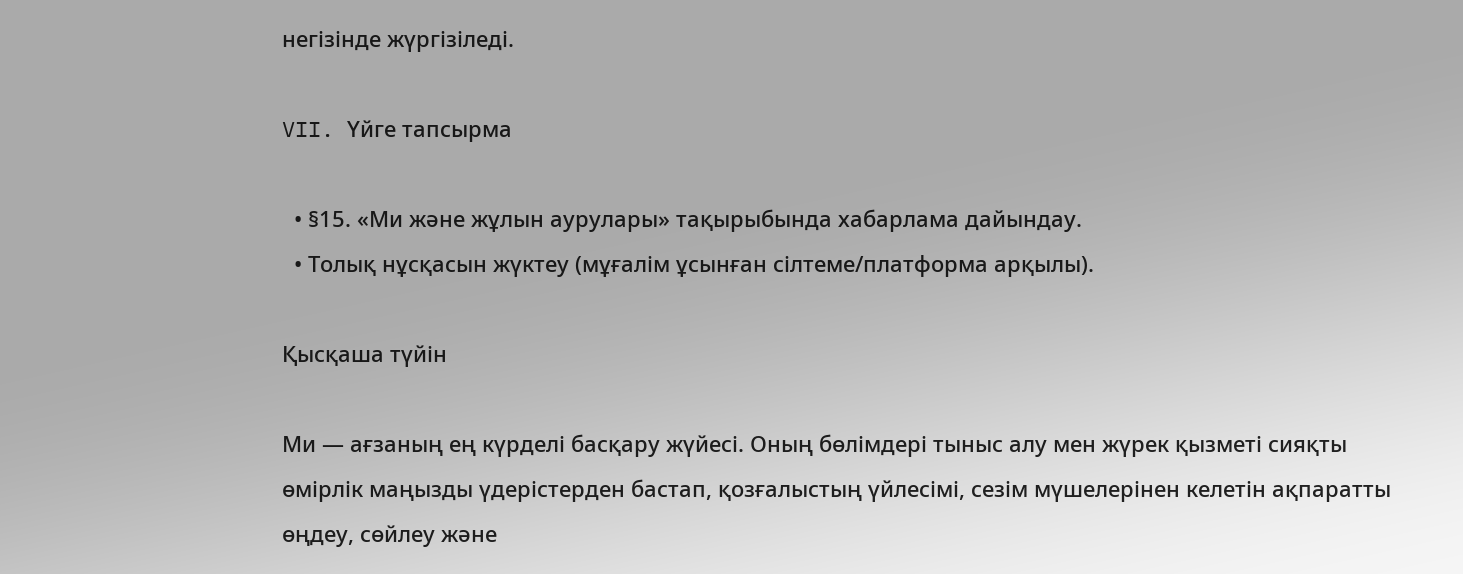негізінде жүргізіледі.

VII. Үйге тапсырма

  • §15. «Ми және жұлын аурулары» тақырыбында хабарлама дайындау.
  • Толық нұсқасын жүктеу (мұғалім ұсынған сілтеме/платформа арқылы).

Қысқаша түйін

Ми — ағзаның ең күрделі басқару жүйесі. Оның бөлімдері тыныс алу мен жүрек қызметі сияқты өмірлік маңызды үдерістерден бастап, қозғалыстың үйлесімі, сезім мүшелерінен келетін ақпаратты өңдеу, сөйлеу және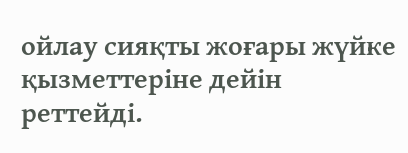ойлау сияқты жоғары жүйке қызметтеріне дейін реттейді.